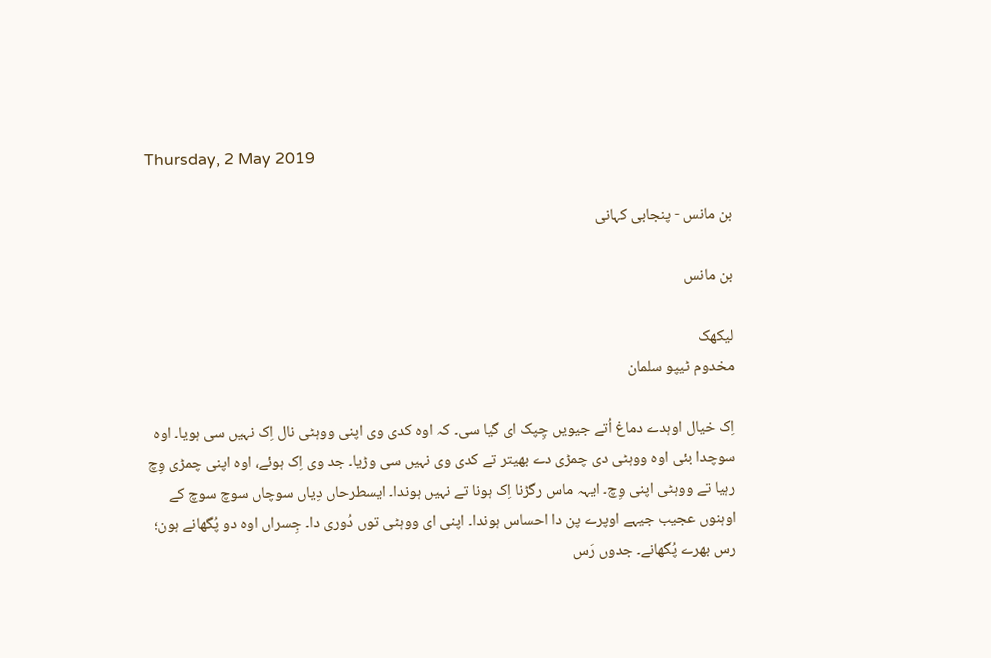Thursday, 2 May 2019

بن مانس - پنجابی کہانی

بن مانس

لیکھک
مخدوم ٹیپو سلمان

اِک خیال اوہدے دماغ اُتے جیویں چِپک ای گیا سی۔ کہ اوہ کدی وی اپنی ووہٹی نال اِک نہیں سی ہویا۔ اوہ سوچدا بئی اوہ ووہٹی دی چمڑی دے بھیتر تے کدی وی نہیں سی وڑیا۔ جد وی اِک ہوئے، اوہ اپنی چمڑی وِچ رہیا تے ووہٹی اپنی وِچ۔ ایہہ ماس رگڑنا اِک ہونا تے نہیں ہوندا۔ ایسطرحاں دِیاں سوچاں سوچ سوچ کے اوہنوں عجیب جیہے اوپرے پن دا احساس ہوندا۔ اپنی ای ووہٹی توں دُوری دا۔ جِسراں اوہ دو پُگھانے ہون؛ رس بھرے پُگھانے۔ جدوں رَس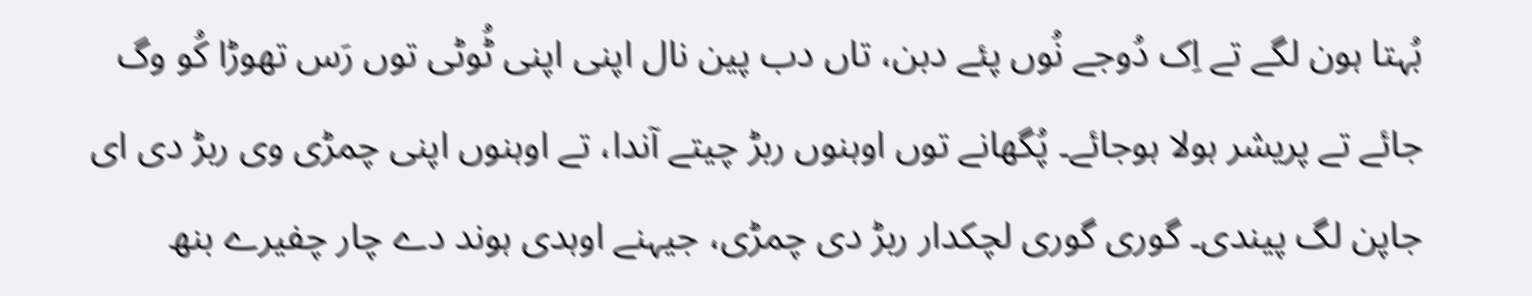بُہتا ہون لگے تے اِک دُوجے نُوں پئے دبن، تاں دب پین نال اپنی اپنی ٹُوٹی توں رَس تھوڑا کُو وگ جائے تے پریشر ہولا ہوجائے۔ پُگھانے توں اوہنوں ربڑ چیتے آندا، تے اوہنوں اپنی چمڑی وی ربڑ دی ای جاپن لگ پیندی۔ گوری گوری لچکدار ربڑ دی چمڑی، جیہنے اوہدی ہوند دے چار چفیرے بنھ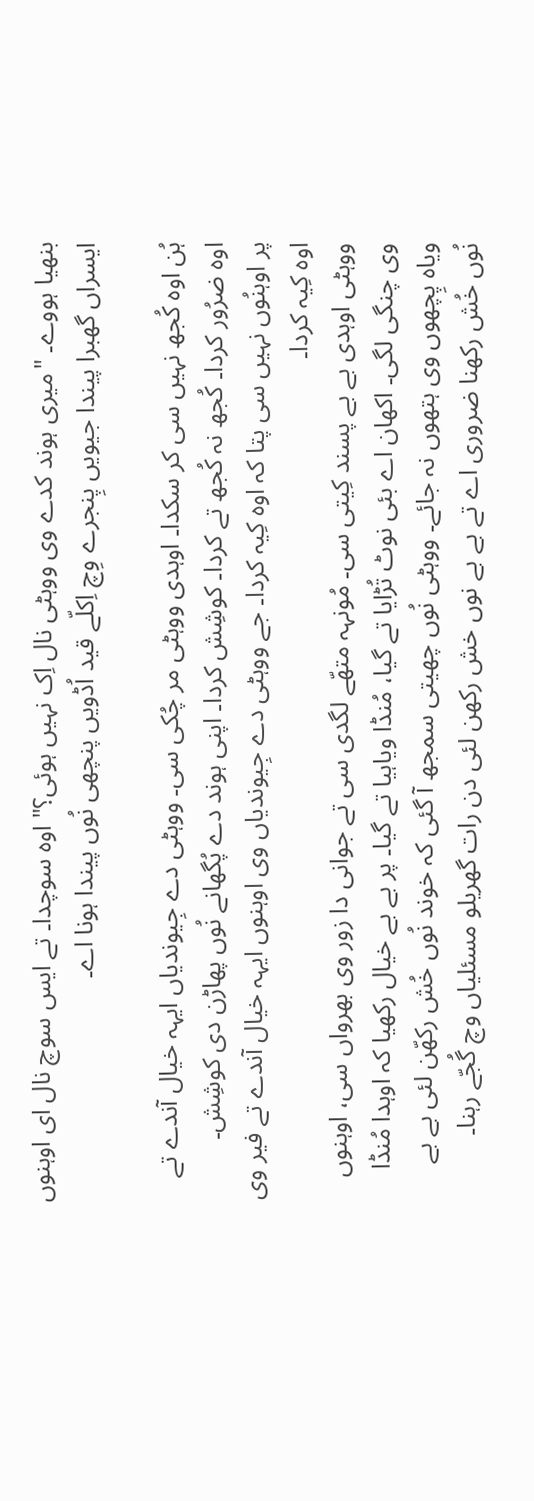بنھیا ہووے۔ "میری ہوند کدے وی ووہٹی نال اِک نہیں ہوئی؟" اوہ سوچدا۔ تے ایس سوچ نال ای اوہنوں ایسراں گھبرا پیندا جیویں پِنجرے وِچ اِکلّے قید اُڈویں پنچھی نُوں پیندا ہونا اے۔

ہُن اوہ کُجھ نہیں سی کر سکدا۔ اوہدی ووہٹی مر چُکی سی۔ ووہٹی دے جِیوندیاں ایہہ خیال آندے تے اوہ ضرُور کردا۔ کُجھ نہ کُجھ تے کردا۔ کوشِش کردا۔ اپنی ہوند دے پُگھانے نُوں پھاڑن دی کوشِش۔
پر اوہنُوں نہیں سی پتا کہ اوہ کِیہ کردا۔ جے ووہٹی دے جِیوندیاں وی اوہنوں ایہہ خیال آندے تے فیر وی اوہ کِیہ کردا۔
ووہٹی اوہدی بے بے پسند کِیتی سی۔ مُونہہ متھّے لگدی سی تے جوانی دا زور وی بھرواں سی، اوہنوں وی چنگی لگی۔ اکھان اے بئی نوٹ تُڑایا تے گیا، مُنڈا ویاہیا تے گیا۔ پر بے بے خیال رکھیا کہ اوہدا مُنڈا ویاہ پِچھوں وی ہتھوں نہ جائے۔ ووہٹی نُوں چھیتی سمجھ آ گئی کہ خوند نُوں خُش رکھّن لئی بے بے نُوں خُش رکھنا ضروری اے تے بے بے نوں خش رکھن لئی دن رات گھریلو مسئلیاں وچ گُجّے رہنا۔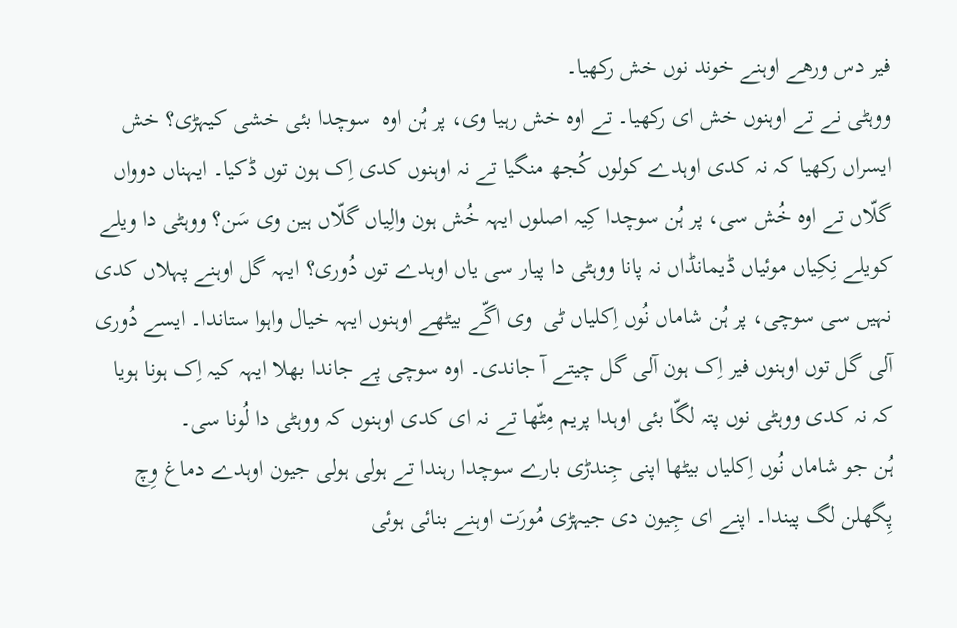فیر دس ورھے اوہنے خوند نوں خش رکھیا۔
ووہٹی نے تے اوہنوں خش ای رکھیا۔ تے اوہ خش رہیا وی، پر ہُن اوہ  سوچدا بئی خشی کیہڑی؟ خش ایسراں رکھیا کہ نہ کدی اوہدے کولوں کُجھ منگیا تے نہ اوہنوں کدی اِک ہون توں ڈکیا۔ ایہناں دوواں گلّاں تے اوہ خُش سی، پر ہُن سوچدا کِیہ اصلوں ایہہ خُش ہون والِیاں گلّاں ہین وی سَن؟ ووہٹی دا ویلے کویلے نِکِیاں موئیاں ڈیمانڈاں نہ پانا ووہٹی دا پیار سی یاں اوہدے توں دُوری؟ ایہہ گل اوہنے پہلاں کدی نہیں سی سوچی، پر ہُن شاماں نُوں اِکلیاں ٹی  وی اگّے بیٹھے اوہنوں ایہہ خیال واہوا ستاندا۔ ایسے دُوری آلی گل توں اوہنوں فیر اِک ہون آلی گل چیتے آ جاندی۔ اوہ سوچی پے جاندا بھلا ایہہ کیہ اِک ہونا ہویا کہ نہ کدی ووہٹی نوں پتہ لگّا بئی اوہدا پریم مِٹّھا تے نہ ای کدی اوہنوں کہ ووہٹی دا لُونا سی۔
ہُن جو شاماں نُوں اِکلیاں بیٹھا اپنی جِندڑی بارے سوچدا رہندا تے ہولی ہولی جیون اوہدے دماغ وِچ پِگھلن لگ پیندا۔ اپنے ای جِیون دی جیہڑی مُورَت اوہنے بنائی ہوئی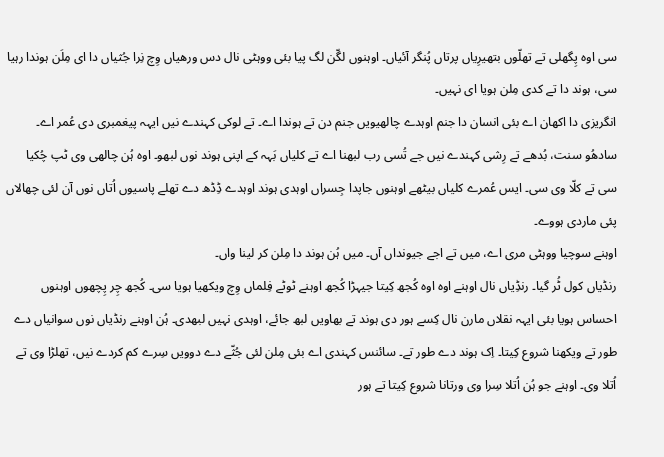سی اوہ پِگھلی تے تھلّوں بتھیرِیاں پرتاں پُنگر آئیاں۔ اوہنوں لگّن لگ پیا بئی ووہٹی نال دس ورھیاں وِچ نِرا جُثیاں دا ای مِلَن ہوندا رہیا سی، ہوند دا تے کدی مِلن ہویا ای نہیں۔
انگریزی دا اکھان اے بئی انسان دا جنم اوہدے چالھیویں جنم دن تے ہوندا اے۔ تے لوکی کہندے نیں ایہہ پیغمبری دی عُمر اے۔ سادھُو سنت، بُدھے تے رِشی کہندے نیں جے تُسی رب لبھنا اے تے کلیاں بَہہ کے اپنی ہوند نوں لبھو۔ اوہ ہُن چالھی وی ٹپ چُکیا سی تے کلّا وی سی۔ ایس عُمرے کلیاں بیٹھے اوہنوں جاپدا جِسراں اوہدی ہوند اوہدے ڈِڈھ دے تھلے پاسیوں اُتاں نوں آن لئی چھالاں پئی ماردی ہووے۔
اوہنے سوچیا ووہٹی مری اے، میں تے اجے جیونداں آں۔ میں ہُن ہوند دا مِلن کر لینا واں۔
رنڈیاں کول ٹُر گیا۔ رنڈِیاں نال اوہنے اوہ اوہ کُجھ کِیتا جیہڑا کُجھ اوہنے ٹوٹے فِلماں وِچ ویکھیا ہویا سی۔ کُجھ چِر پِچھوں اوہنوں احساس ہویا بئی ایہہ نقلاں مارن نال کِسے ہور دی ہوند تے بھاویں لبھ جائے، اوہدی نہیں لبھدی۔ ہُن اوہنے رنڈیاں نوں سوانیاں دے طور تے ویکھنا شروع کِیتا۔ اِک ہوند دے طور تے۔ سائنس کہندی اے بئی مِلن لئی جُثّے دے دوویں سِرے کم کردے نیں، تھلڑا وی تے اُتلا وی۔ اوہنے جو ہُن اُتلا سِرا وی ورتانا شروع کِیتا تے ہور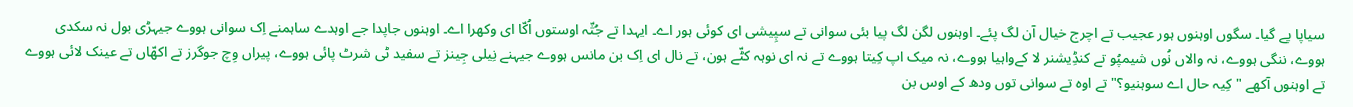سیاپا پے گیا۔ سگوں اوہنوں ہور عجیب تے اچرج خیال آن لگ پئے۔ اوہنوں لگن لگ پیا بئی سوانی تے سپِیشی ای کوئی ہور اے۔ ایہدا تے جُثّہ اوستوں اُکّا ای وکھرا اے۔ اوہنوں جاپدا جے اوہدے ساہمنے اِک سوانی ہووے جیہڑی بول نہ سکدی ہووے، ننگی ہووے، نہ والاں نُوں شیمپُو تے کنڈِیشنر لا کےواہیا ہووے، نہ میک اپ کِیتا ہووے تے نہ ای نوہہ کٹّے ہون، تے نال ای اِک بن مانس ہووے جیہنے نِیلی جِینز تے سفید ٹی شرٹ پائی ہووے، پیراں وِچ جوگرز تے اکھّاں تے عینک لائی ہووے تے اوہنوں آکھے "کِیہ حال اے سوہنیو؟" تے اوہ تے سوانی توں ودھ کے اوس بن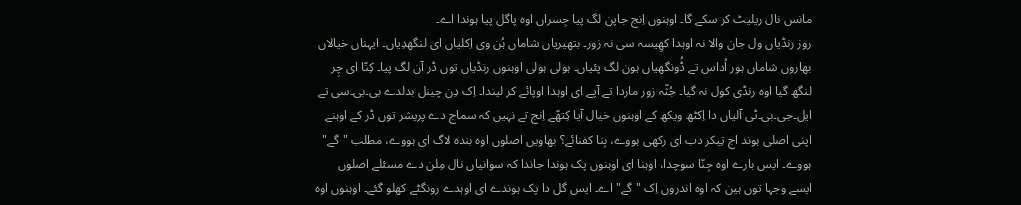مانس نال ریلیٹ کر سکے گا۔ اوہنوں اِنج جاپن لگ پیا جِسراں اوہ پاگل پیا ہوندا اے۔
روز رنڈیاں ول جان والا نہ اوہدا کھِیسہ سی نہ زور۔ بتھیریاں شاماں ہُن وی اِکلیاں ای لنگھدِیاں۔ ایہناں خیالاں بھاروں شاماں ہور اُداس تے ڈُونگھیاں ہون لگ پئیاں۔ ہولی ہولی اوہنوں رنڈیاں توں ڈر آن لگ پیا۔ کِنّا ای چِر لنگھ گیا اوہ رنڈی کول نہ گیا۔ جُثّہ زور ماردا تے آپے ای اوہدا اوپائے کر لیندا۔ اِک دِن چینل بدلدے بی۔بی۔سی تے ایل۔جی۔بی۔ٹی آلیاں دا اِکٹھ ویکھ کے اوہنوں خیال آیا کِتھّے اِنج تے نہیں کہ سماج دے پریشر توں ڈر کے اوہنے اپنی اصلی ہوند اج تِیکر دب ای رکھی ہووے، بِنا کفنائے؟ بھاویں اصلوں اوہ بندہ لاگ ای ہووے، مطلب "گے" ہووے۔ ایس بارے اوہ جِنّا سوچدا، اوہنا ای اوہنوں پک ہوندا جاندا کہ سوانیاں نال مِلن دے مسئلے اصلوں ایسے وجہا توں ہین کہ اوہ اندروں اِک "گے" اے۔ ایس گل دا پک ہوندے ای اوہدے رونگٹے کھلو گئے۔ اوہنوں اوہ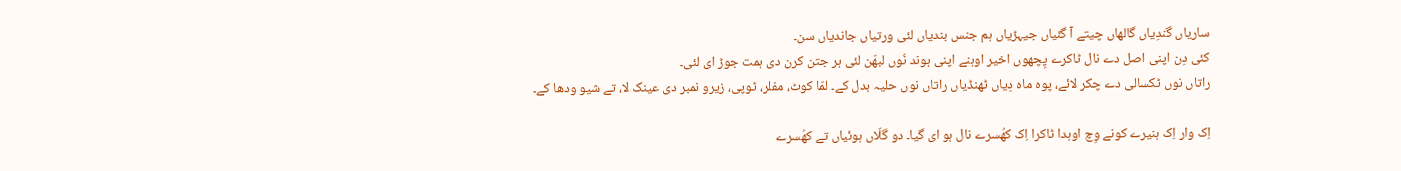ساریاں گندِیاں گالھاں چیتے آ گئیاں جیہڑیاں ہم جنس بندیاں لئی ورتیاں جاندیاں سن۔
کئی دِن اپنی اصل دے نال ٹاکرے پِچھوں اخیر اوہنے اپنی ہوند نُوں لبھّن لئی ہر جتن کرن دی ہمت جوڑ ای لئی۔
راتاں نوں ٹکسالی دے چکر لائے، پوہ ماہ دِیاں ٹھنڈیاں راتاں نوں حلیہ بدل کے۔ لمّا کوٹ، مفلر، ٹوپی، زیرو نمبر دی عینک لا، تے شیو ودھا کے۔

اِک وار اِک ہنیرے کونے وِچ اوہدا ٹاکرا اِک کھُسرے نال ہو ای گیا۔ دو گلّاں ہوئیاں تے کھُسرے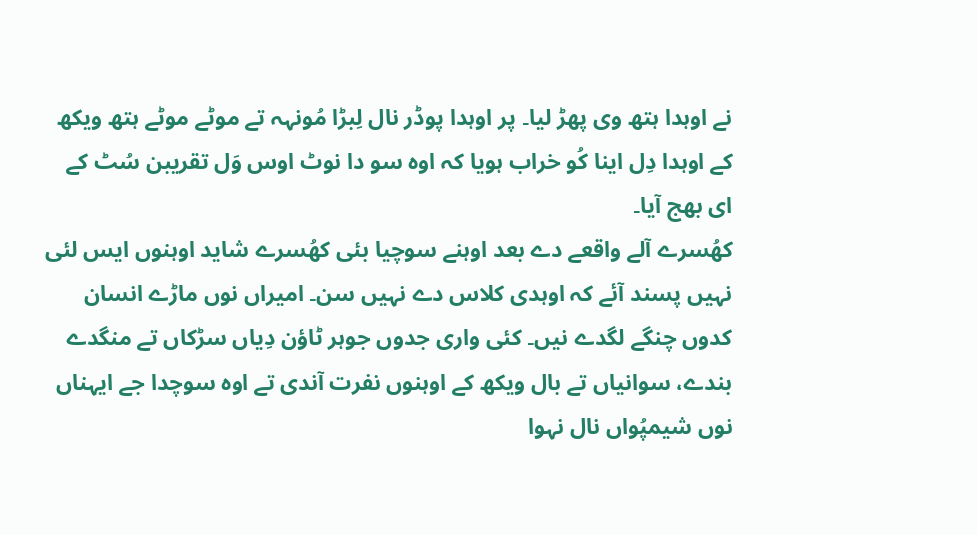نے اوہدا ہتھ وی پھڑ لیا۔ پر اوہدا پوڈر نال لِبڑا مُونہہ تے موٹے موٹے ہتھ ویکھ کے اوہدا دِل اینا کُو خراب ہویا کہ اوہ سو دا نوٹ اوس وَل تقریبن سُٹ کے ای بھج آیا۔
کھُسرے آلے واقعے دے بعد اوہنے سوچیا بئی کھُسرے شاید اوہنوں ایس لئی نہیں پسند آئے کہ اوہدی کلاس دے نہیں سن۔ امیراں نوں ماڑے انسان کدوں چنگے لگدے نیں۔ کئی واری جدوں جوہر ٹاؤن دِیاں سڑکاں تے منگدے بندے، سوانیاں تے بال ویکھ کے اوہنوں نفرت آندی تے اوہ سوچدا جے ایہناں نوں شیمپُواں نال نہوا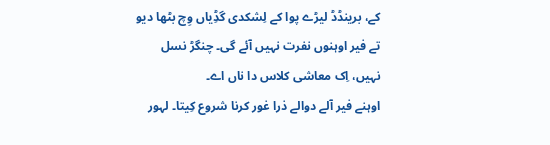کے، برینڈڈ لیڑے پوا کے لِشکدی گڈِیاں وِچ بٹھا دیو تے فیر اوہنوں نفرت نہیں آئے گی۔ چنگڑ نسل نہیں، اِک معاشی کلاس دا ناں اے۔
اوہنے فیر آلے دوالے ذرا غور کرنا شروع کِیتا۔ لہور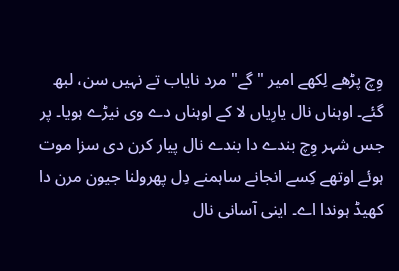وِچ پڑھے لِکھے امیر "گے" مرد نایاب تے نہیں سن، لبھ گئے۔ اوہناں نال یارِیاں لا کے اوہناں دے وی نیڑے ہویا۔ پر جس شہر وِچ بندے دا بندے نال پیار کرن دی سزا موت ہوئے اوتھے کِسے انجانے ساہمنے دِل پھرولنا جیون مرن دا کھیڈ ہوندا اے۔ اینی آسانی نال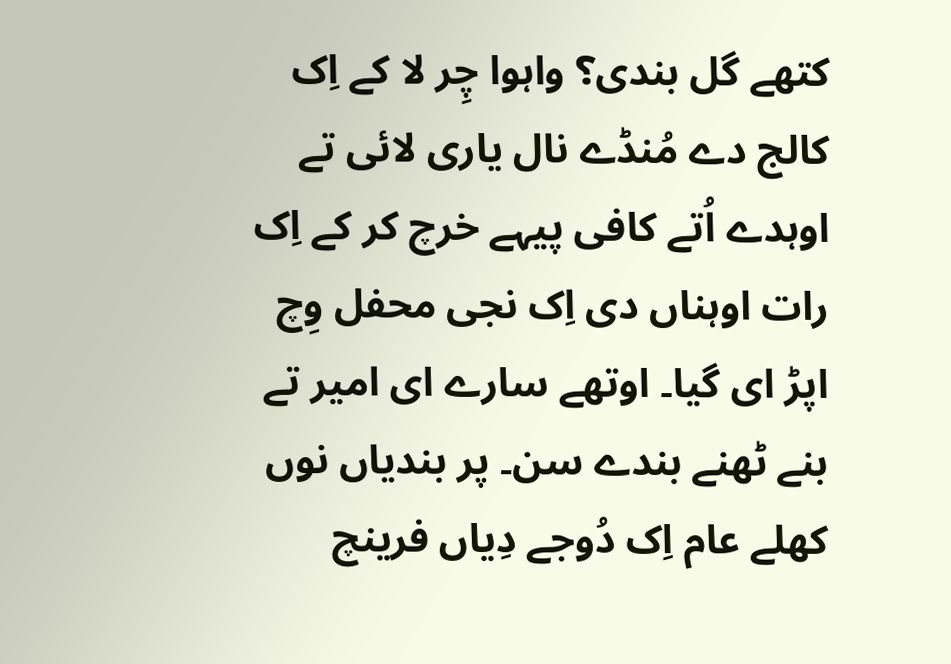کتھے گل بندی؟ واہوا چِر لا کے اِک کالج دے مُنڈے نال یاری لائی تے اوہدے اُتے کافی پیہے خرچ کر کے اِک رات اوہناں دی اِک نجی محفل وِچ اپڑ ای گیا۔ اوتھے سارے ای امیر تے بنے ٹھنے بندے سن۔ پر بندیاں نوں کھلے عام اِک دُوجے دِیاں فرینچ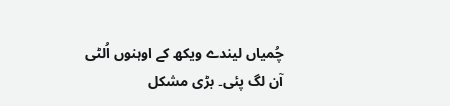چُمیاں لیندے ویکھ کے اوہنوں اُلٹی آن لگ پئی۔ بڑی مشکل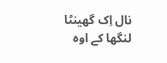نال اِک گھینٹا لنگھا کے اوہ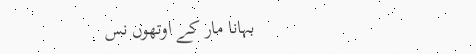بہانا مار کے اوتھوں نس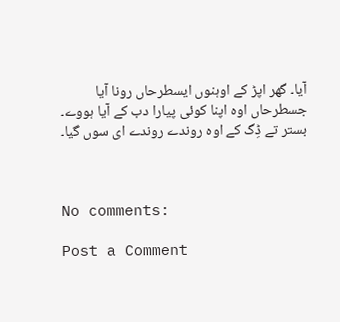آیا۔ گھر اپڑ کے اوہنوں ایسطرحاں رونا آیا جسطرحاں اوہ اپنا کوئی پیارا دب کے آیا ہووے۔ بستر تے ڈِگ کے اوہ روندے روندے ای سوں گیا۔



No comments:

Post a Comment